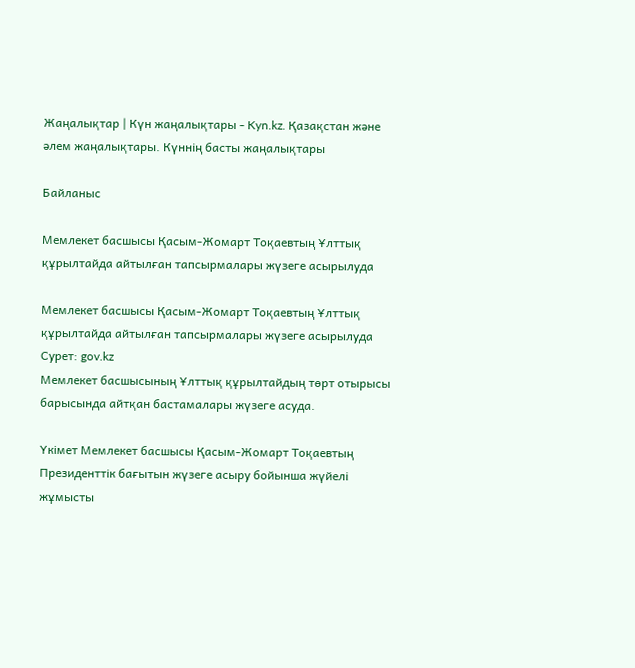Жаңалықтар | Күн жаңалықтары - Kyn.kz. Қазақстан және әлем жаңалықтары. Күннің басты жаңалықтары

Байланыс

Мемлекет басшысы Қасым-Жомарт Тоқаевтың Ұлттық құрылтайда айтылған тапсырмалары жүзеге асырылуда

Мемлекет басшысы Қасым-Жомарт Тоқаевтың Ұлттық құрылтайда айтылған тапсырмалары жүзеге асырылуда
Сурет: gov.kz
Мемлекет басшысының Ұлттық құрылтайдың төрт отырысы барысында айтқан бастамалары жүзеге асуда.

Үкімет Мемлекет басшысы Қасым-Жомарт Тоқаевтың Президенттік бағытын жүзеге асыру бойынша жүйелі жұмысты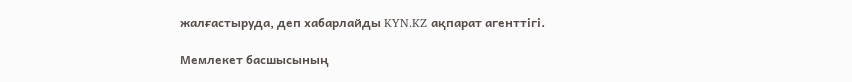жалғастыруда, деп хабарлайды KYN.KZ ақпарат агенттігі.

Мемлекет басшысының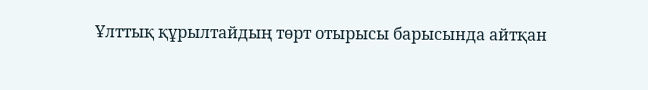Ұлттық құрылтайдың төрт отырысы барысында айтқан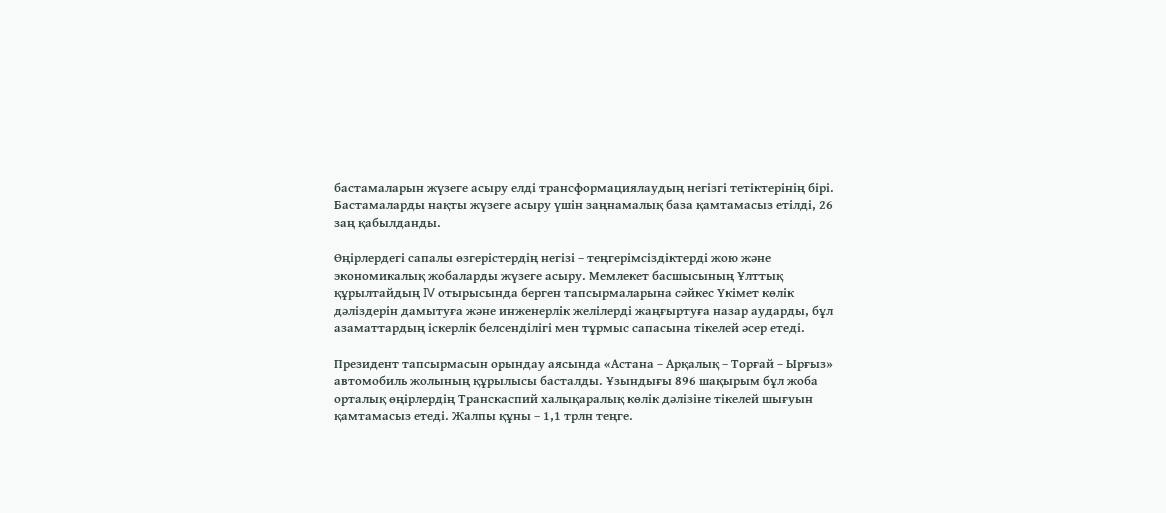бастамаларын жүзеге асыру елді трансформациялаудың негізгі тетіктерінің бірі. Бастамаларды нақты жүзеге асыру үшін заңнамалық база қамтамасыз етілді, 26 заң қабылданды.

Өңірлердегі сапалы өзгерістердің негізі – теңгерімсіздіктерді жою және экономикалық жобаларды жүзеге асыру. Мемлекет басшысының Ұлттық құрылтайдың IV отырысында берген тапсырмаларына сәйкес Үкімет көлік дәліздерін дамытуға және инженерлік желілерді жаңғыртуға назар аударды, бұл азаматтардың іскерлік белсенділігі мен тұрмыс сапасына тікелей әсер етеді.

Президент тапсырмасын орындау аясында «Астана – Арқалық – Торғай – Ырғыз» автомобиль жолының құрылысы басталды. Ұзындығы 896 шақырым бұл жоба орталық өңірлердің Транскаспий халықаралық көлік дәлізіне тікелей шығуын қамтамасыз етеді. Жалпы құны – 1,1 трлн теңге.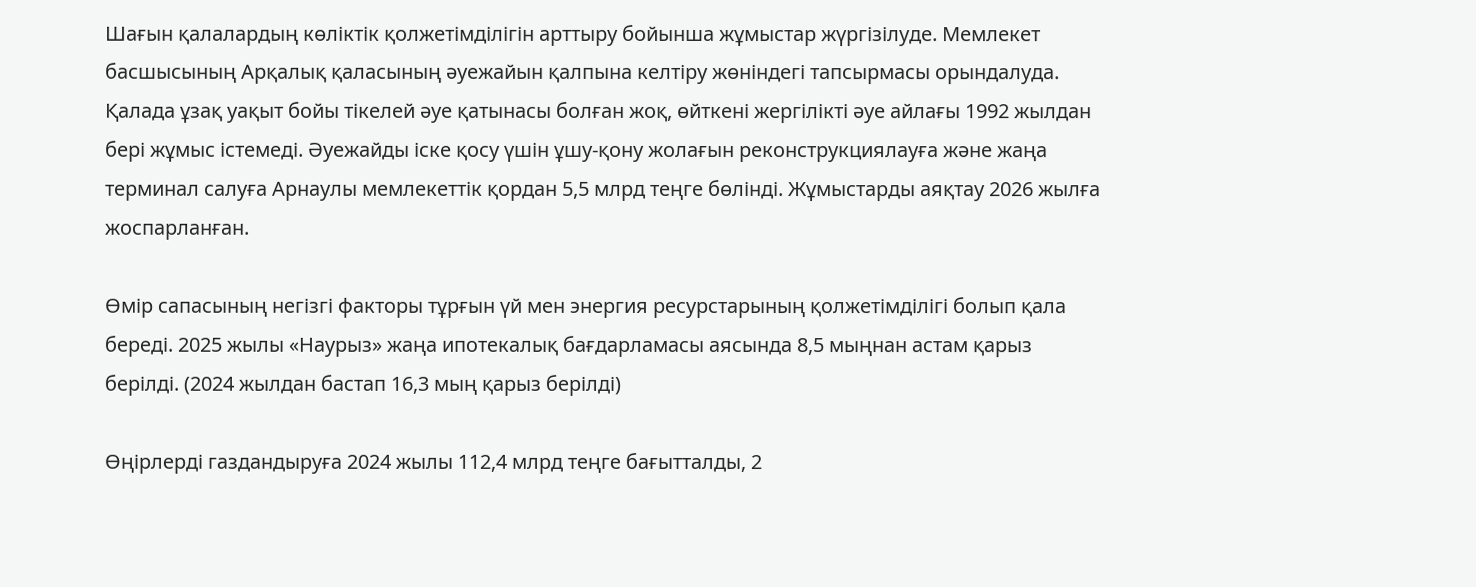Шағын қалалардың көліктік қолжетімділігін арттыру бойынша жұмыстар жүргізілуде. Мемлекет басшысының Арқалық қаласының әуежайын қалпына келтіру жөніндегі тапсырмасы орындалуда. Қалада ұзақ уақыт бойы тікелей әуе қатынасы болған жоқ, өйткені жергілікті әуе айлағы 1992 жылдан бері жұмыс істемеді. Әуежайды іске қосу үшін ұшу-қону жолағын реконструкциялауға және жаңа терминал салуға Арнаулы мемлекеттік қордан 5,5 млрд теңге бөлінді. Жұмыстарды аяқтау 2026 жылға жоспарланған.

Өмір сапасының негізгі факторы тұрғын үй мен энергия ресурстарының қолжетімділігі болып қала береді. 2025 жылы «Наурыз» жаңа ипотекалық бағдарламасы аясында 8,5 мыңнан астам қарыз берілді. (2024 жылдан бастап 16,3 мың қарыз берілді)

Өңірлерді газдандыруға 2024 жылы 112,4 млрд теңге бағытталды, 2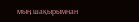мың шақырымнан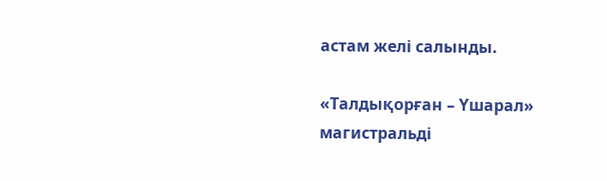астам желі салынды.

«Талдықорған – Үшарал» магистральді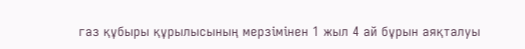газ құбыры құрылысының мерзімінен 1 жыл 4 ай бұрын аяқталуы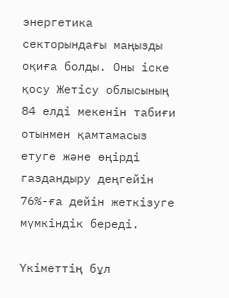энергетика секторындағы маңызды оқиға болды. Оны іске қосу Жетісу облысының 84 елді мекенін табиғи отынмен қамтамасыз етуге және өңірді газдандыру деңгейін 76%-ға дейін жеткізуге мүмкіндік береді.

Үкіметтің бұл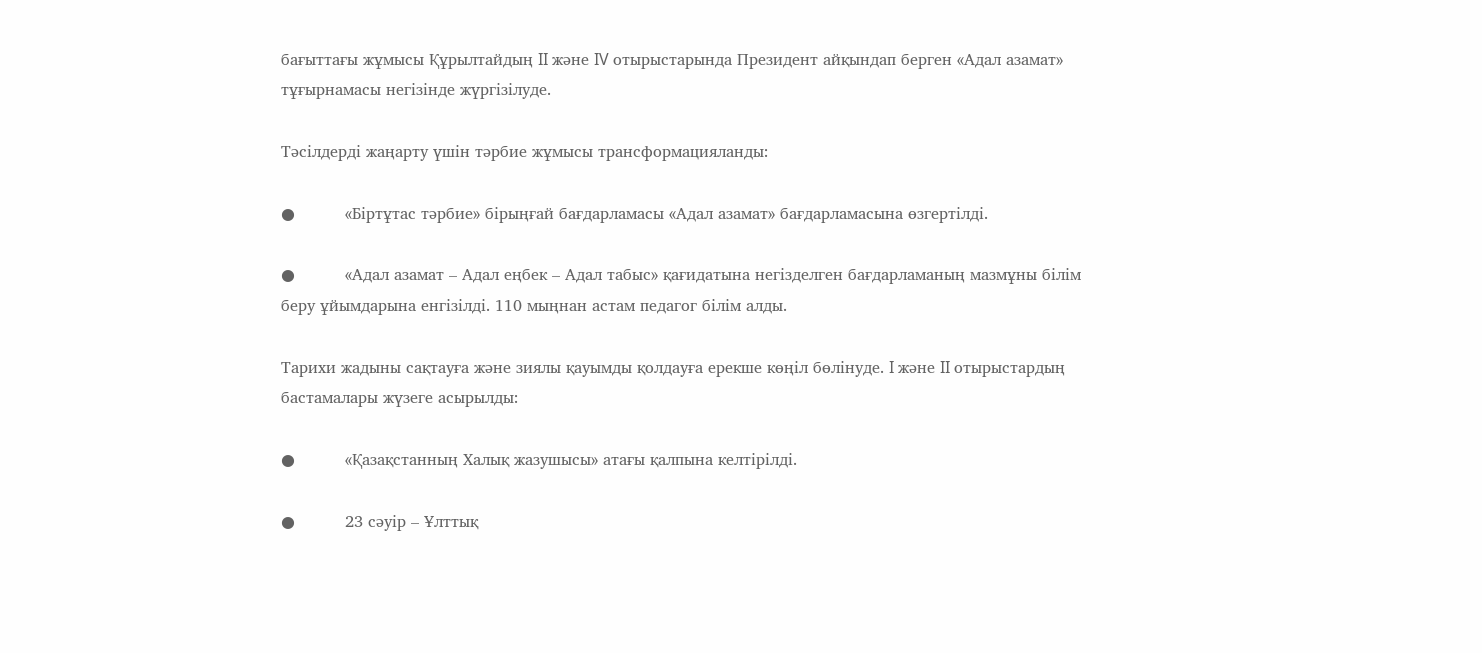бағыттағы жұмысы Құрылтайдың II және IV отырыстарында Президент айқындап берген «Адал азамат» тұғырнамасы негізінде жүргізілуде.

Тәсілдерді жаңарту үшін тәрбие жұмысы трансформацияланды:

●          «Біртұтас тәрбие» бірыңғай бағдарламасы «Адал азамат» бағдарламасына өзгертілді.

●          «Адал азамат – Адал еңбек – Адал табыс» қағидатына негізделген бағдарламаның мазмұны білім беру ұйымдарына енгізілді. 110 мыңнан астам педагог білім алды.

Тарихи жадыны сақтауға және зиялы қауымды қолдауға ерекше көңіл бөлінуде. I және II отырыстардың бастамалары жүзеге асырылды:

●          «Қазақстанның Халық жазушысы» атағы қалпына келтірілді.

●          23 сәуір – Ұлттық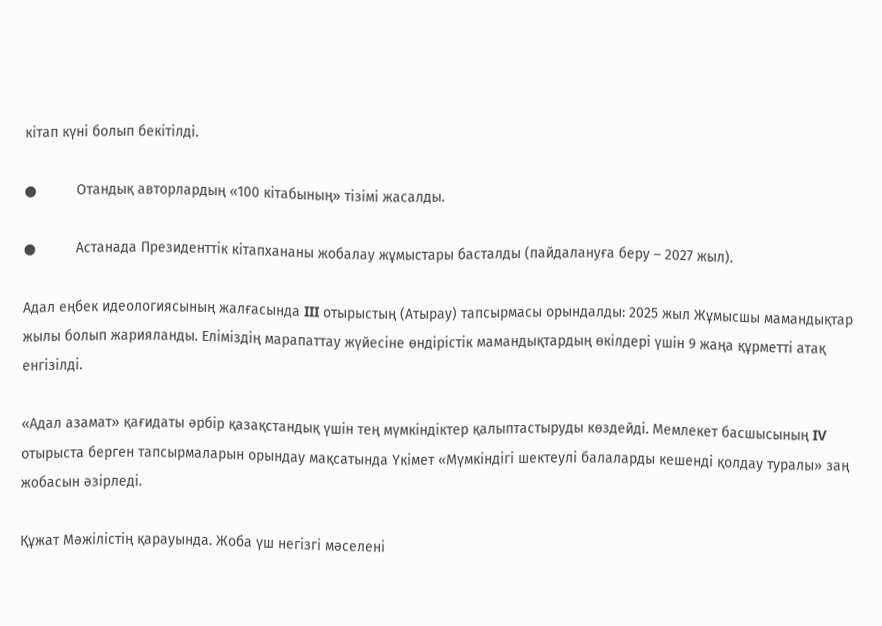кітап күні болып бекітілді.

●          Отандық авторлардың «100 кітабының» тізімі жасалды.

●          Астанада Президенттік кітапхананы жобалау жұмыстары басталды (пайдалануға беру – 2027 жыл).

Адал еңбек идеологиясының жалғасында III отырыстың (Атырау) тапсырмасы орындалды: 2025 жыл Жұмысшы мамандықтар жылы болып жарияланды. Еліміздің марапаттау жүйесіне өндірістік мамандықтардың өкілдері үшін 9 жаңа құрметті атақ енгізілді.

«Адал азамат» қағидаты әрбір қазақстандық үшін тең мүмкіндіктер қалыптастыруды көздейді. Мемлекет басшысының IV отырыста берген тапсырмаларын орындау мақсатында Үкімет «Мүмкіндігі шектеулі балаларды кешенді қолдау туралы» заң жобасын әзірледі.

Құжат Мәжілістің қарауында. Жоба үш негізгі мәселені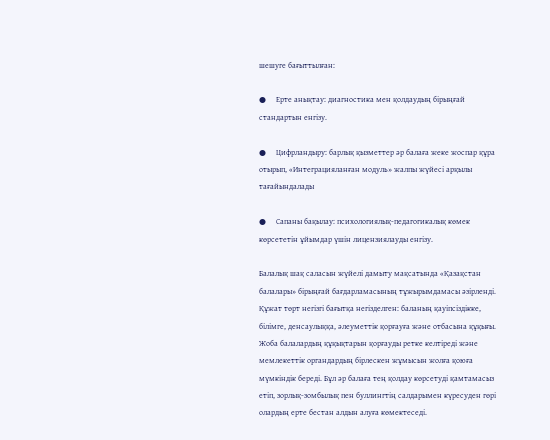шешуге бағыттылған:

●     Ерте анықтау: диагностика мен қолдаудың бірыңғай стандартын енгізу.

●     Цифрландыру: барлық қызметтер әр балаға жеке жоспар құра отырып, «Интеграцияланған модуль» жалпы жүйесі арқылы тағайындалады

●     Сапаны бақылау: психологиялық-педагогикалық көмек көрсететін ұйымдар үшін лицензиялауды енгізу.

Балалық шақ саласын жүйелі дамыту мақсатында «Қазақстан балалары» бірыңғай бағдарламасының тұжырымдамасы әзірленді. Құжат төрт негізгі бағытқа негізделген: баланың қауіпсіздікке, білімге, денсаулыққа, әлеуметтік қорғауға және отбасына құқығы. Жоба балалардың құқықтарын қорғауды ретке келтіреді және мемлекеттік органдардың бірлескен жұмысын жолға қоюға мүмкіндік береді. Бұл әр балаға тең қолдау көрсетуді қамтамасыз етіп, зорлық-зомбылық пен буллингтің салдарымен күресуден гөрі олардың ерте бестан алдын алуға көмектеседі.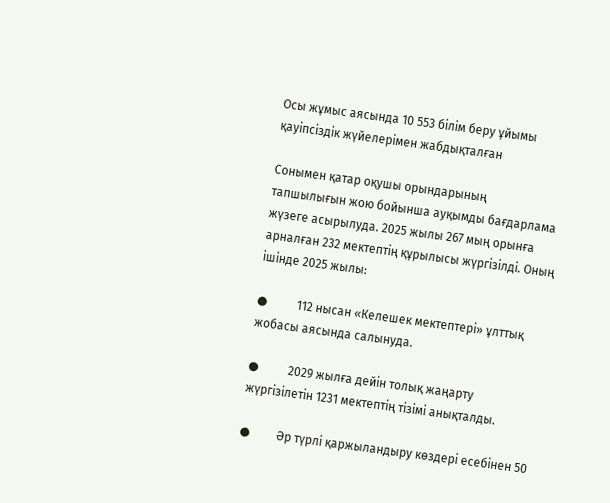Осы жұмыс аясында 10 553 білім беру ұйымы қауіпсіздік жүйелерімен жабдықталған

Сонымен қатар оқушы орындарының тапшылығын жою бойынша ауқымды бағдарлама жүзеге асырылуда. 2025 жылы 267 мың орынға арналған 232 мектептің құрылысы жүргізілді. Оның ішінде 2025 жылы:

●          112 нысан «Келешек мектептері» ұлттық жобасы аясында салынуда.

●          2029 жылға дейін толық жаңарту жүргізілетін 1231 мектептің тізімі анықталды.

●         Әр түрлі қаржыландыру көздері есебінен 50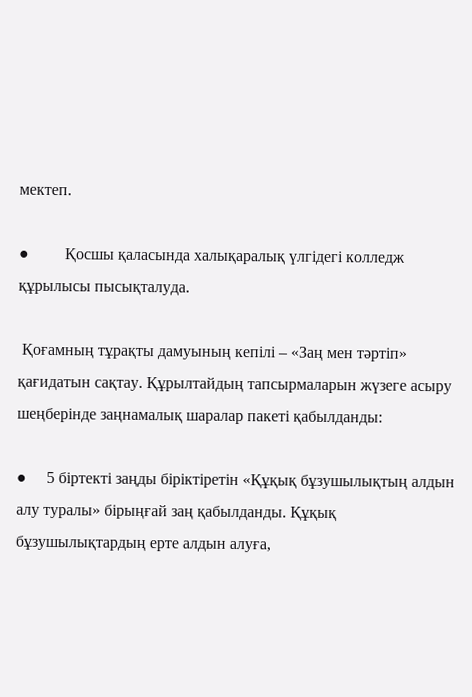мектеп.

●         Қосшы қаласында халықаралық үлгідегі колледж құрылысы пысықталуда.

 Қоғамның тұрақты дамуының кепілі – «Заң мен тәртіп» қағидатын сақтау. Құрылтайдың тапсырмаларын жүзеге асыру шеңберінде заңнамалық шаралар пакеті қабылданды:

●     5 біртекті заңды біріктіретін «Құқық бұзушылықтың алдын алу туралы» бірыңғай заң қабылданды. Құқық бұзушылықтардың ерте алдын алуға,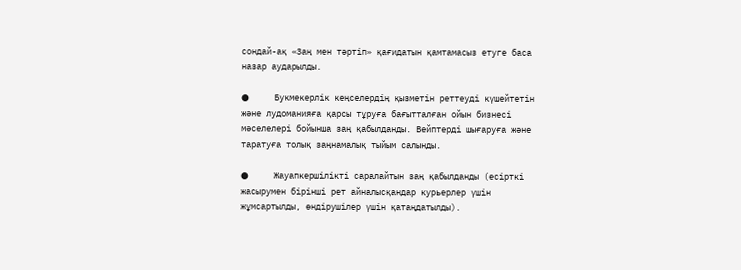сондай-ақ «Заң мен тәртіп» қағидатын қамтамасыз етуге баса назар аударылды.

●     Букмекерлік кеңселердің қызметін реттеуді күшейтетін және лудоманияға қарсы тұруға бағытталған ойын бизнесі мәселелері бойынша заң қабылданды. Вейптерді шығаруға және таратуға толық заңнамалық тыйым салынды.

●     Жауапкершілікті саралайтын заң қабылданды (есірткі жасырумен бірінші рет айналысқандар курьерлер үшін жұмсартылды, өндірушілер үшін қатаңдатылды).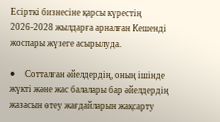Есірткі бизнесіне қарсы күрестің 2026-2028 жылдарға арналған Кешенді жоспары жүзеге асырылуда.

●     Сотталған әйелдердің, оның ішінде жүкті және жас балалары бар әйелдердің жазасын өтеу жағдайларын жақсарту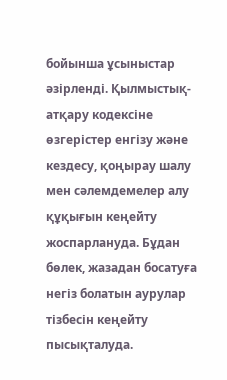бойынша ұсыныстар әзірленді. Қылмыстық-атқару кодексіне өзгерістер енгізу және кездесу, қоңырау шалу мен сәлемдемелер алу құқығын кеңейту жоспарлануда. Бұдан бөлек, жазадан босатуға негіз болатын аурулар тізбесін кеңейту пысықталуда.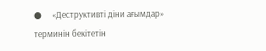●     «Деструктивті діни ағымдар» терминін бекітетін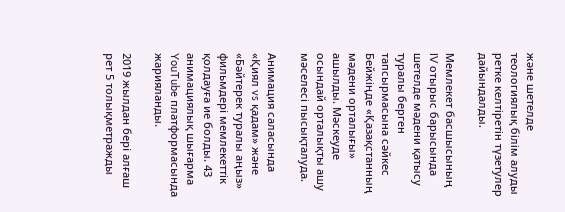және шетелде теологиялық білім алуды ретке келтіретін түзетулер дайындалды.

Мемлекет басшысының IV отырыс барысында шетелде мәдени қатысу туралы берген тапсырмасына сәйкес Бейжіңде «Қазақстанның мәдени орталығы» ашылды. Мәскеуде осындай орталықты ашу мәселесі пысықталуда.

Анимация саласында «Қиял vs қадам» және «Бәйтерек туралы аңыз» фильмдері мемлекеттік қолдауға ие болды. 43 анимациялық шығарма YouTube платформасында жарияланды.

2019 жылдан бері алғаш рет 5 толықметражды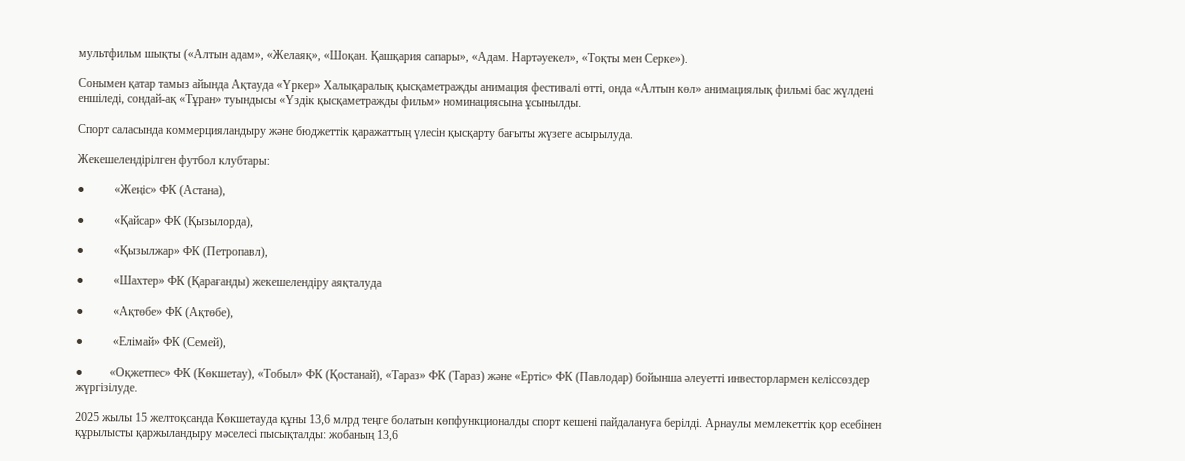мультфильм шықты («Алтын адам», «Желаяқ», «Шоқан. Қашқария сапары», «Адам. Нартәуекел», «Тоқты мен Серке»).

Сонымен қатар тамыз айында Ақтауда «Үркер» Халықаралық қысқаметражды анимация фестивалі өтті, онда «Алтын көл» анимациялық фильмі бас жүлдені еншіледі, сондай-ақ «Тұран» туындысы «Үздік қысқаметражды фильм» номинациясына ұсынылды.

Спорт саласында коммерцияландыру және бюджеттік қаражаттың үлесін қысқарту бағыты жүзеге асырылуда.

Жекешелендірілген футбол клубтары:

●          «Жеңіс» ФК (Астана),

●          «Қайсар» ФК (Қызылорда),

●          «Қызылжар» ФК (Петропавл),

●          «Шахтер» ФК (Қарағанды) жекешелендіру аяқталуда

●          «Ақтөбе» ФК (Ақтөбе),

●          «Елімай» ФК (Семей),

●         «Оқжетпес» ФК (Көкшетау), «Тобыл» ФК (Қостанай), «Тараз» ФК (Тараз) және «Ертіс» ФК (Павлодар) бойынша әлеуетті инвесторлармен келіссөздер жүргізілуде.

2025 жылы 15 желтоқсанда Көкшетауда құны 13,6 млрд теңге болатын көпфункционалды спорт кешені пайдалануға берілді. Арнаулы мемлекеттік қор есебінен құрылысты қаржыландыру мәселесі пысықталды: жобаның 13,6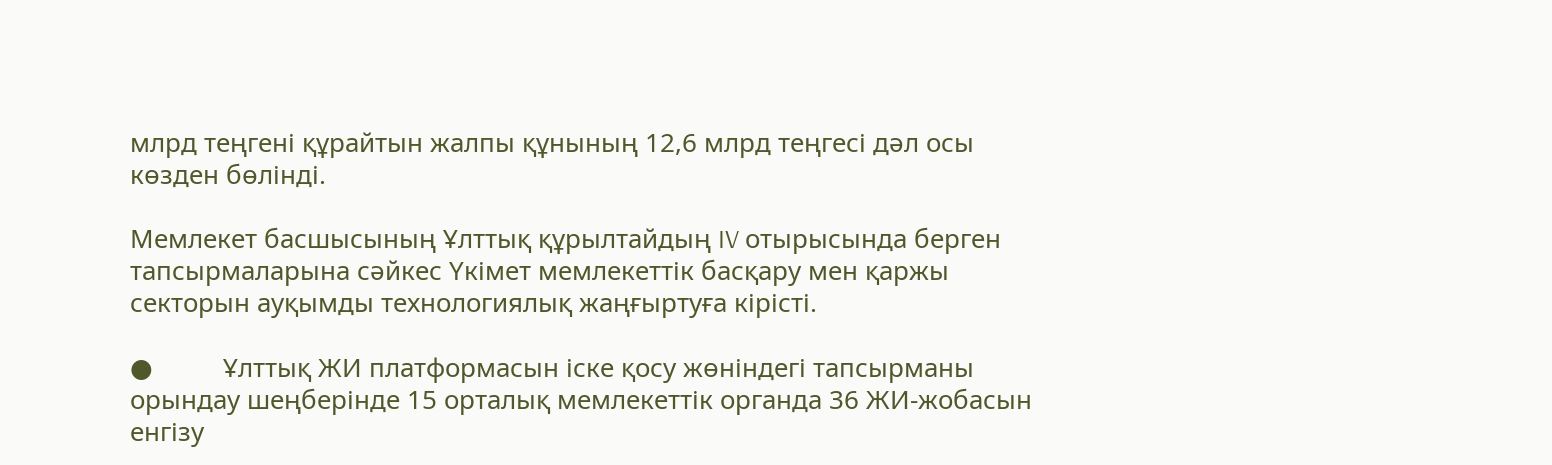млрд теңгені құрайтын жалпы құнының 12,6 млрд теңгесі дәл осы көзден бөлінді.

Мемлекет басшысының Ұлттық құрылтайдың IV отырысында берген тапсырмаларына сәйкес Үкімет мемлекеттік басқару мен қаржы секторын ауқымды технологиялық жаңғыртуға кірісті.

●          Ұлттық ЖИ платформасын іске қосу жөніндегі тапсырманы орындау шеңберінде 15 орталық мемлекеттік органда 36 ЖИ-жобасын енгізу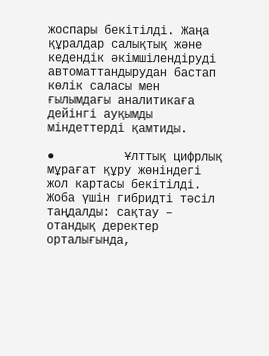жоспары бекітілді. Жаңа құралдар салықтық және кедендік әкімшілендіруді автоматтандырудан бастап көлік саласы мен ғылымдағы аналитикаға дейінгі ауқымды міндеттерді қамтиды.

●          Ұлттық цифрлық мұрағат құру жөніндегі жол картасы бекітілді. Жоба үшін гибридті тәсіл таңдалды: сақтау – отандық деректер орталығында,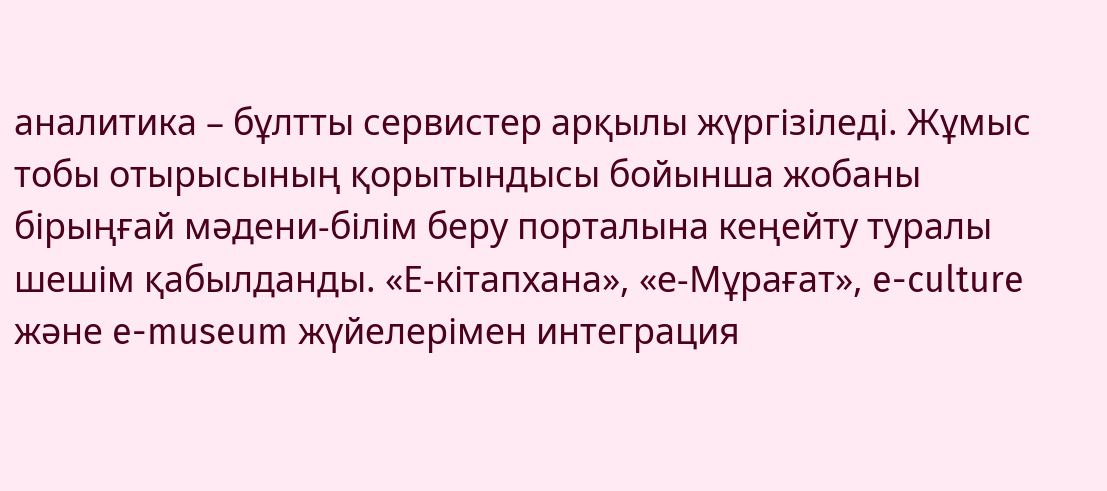аналитика – бұлтты сервистер арқылы жүргізіледі. Жұмыс тобы отырысының қорытындысы бойынша жобаны бірыңғай мәдени-білім беру порталына кеңейту туралы шешім қабылданды. «Е-кітапхана», «е-Мұрағат», e-culture және e-museum жүйелерімен интеграция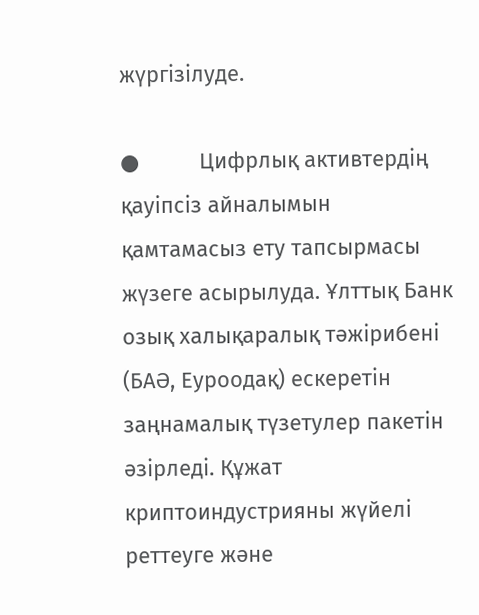жүргізілуде.

●          Цифрлық активтердің қауіпсіз айналымын қамтамасыз ету тапсырмасы жүзеге асырылуда. Ұлттық Банк озық халықаралық тәжірибені (БАӘ, Еуроодақ) ескеретін заңнамалық түзетулер пакетін әзірледі. Құжат криптоиндустрияны жүйелі реттеуге және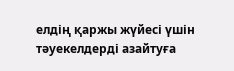елдің қаржы жүйесі үшін тәуекелдерді азайтуға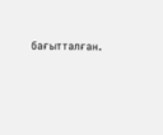бағытталған.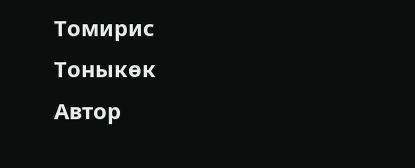Томирис Тоныкөк
Автор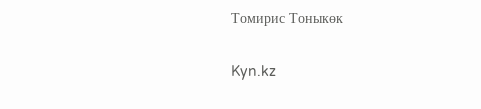Томирис Тоныкөк

Kyn.kz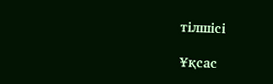тілшісі

Ұқсас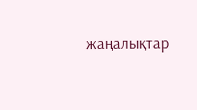жаңалықтар